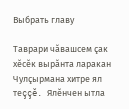Выбрать главу

Таврари чăвашсем çак хĕсĕк вырăнта ларакан Чулçырмана хитре ял теççĕ. Ялĕнчен ытла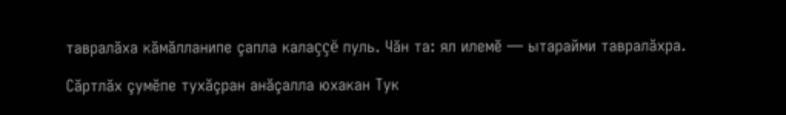тавралăха кăмăлланипе çапла калаççĕ пуль. Чăн та: ял илемĕ — ытарайми тавралăхра.

Сăртлăх çумĕпе тухăçран анăçалла юхакан Тук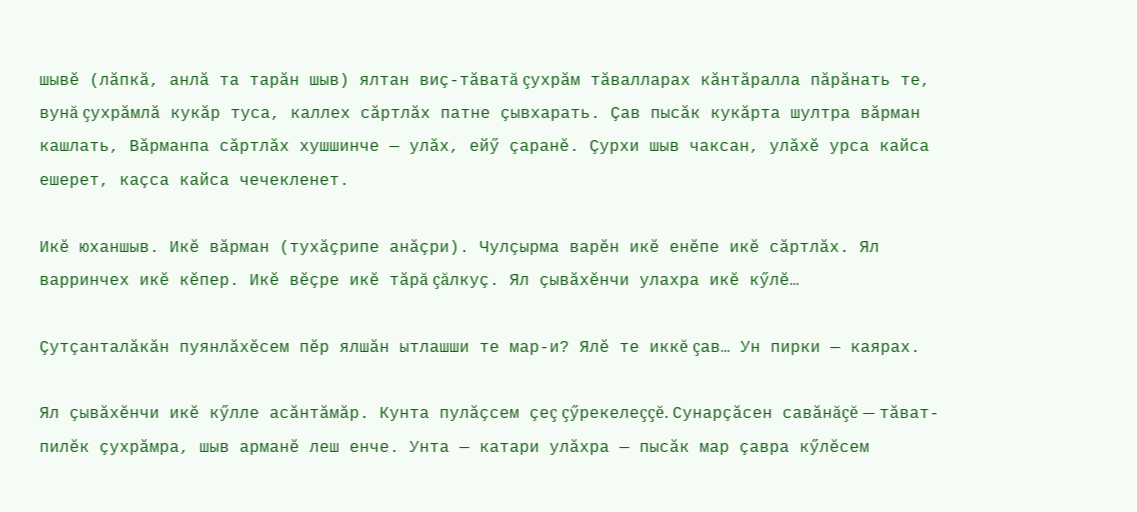шывĕ (лăпкă, анлă та тарăн шыв) ялтан виç-тăватă çухрăм тăвалларах кăнтăралла пăрăнать те, вунă çухрăмлă кукăр туса, каллех сăртлăх патне çывхарать. Çав пысăк кукăрта шултра вăрман кашлать, Вăрманпа сăртлăх хушшинче — улăх, ейӳ çаранĕ. Çурхи шыв чаксан, улăхĕ урса кайса ешерет, каçса кайса чечекленет.

Икĕ юханшыв. Икĕ вăрман (тухăçрипе анăçри). Чулçырма варĕн икĕ енĕпе икĕ сăртлăх. Ял варринчех икĕ кĕпер. Икĕ вĕçре икĕ тăрă çăлкуç. Ял çывăхĕнчи улахра икĕ кӳлĕ…

Çутçанталăкăн пуянлăхĕсем пĕр ялшăн ытлашши те мар-и? Ялĕ те иккĕ çав… Ун пирки — каярах.

Ял çывăхĕнчи икĕ кӳлле асăнтăмăр. Кунта пулăçсем çеç çӳрекелеççĕ. Сунарçăсен савăнăçĕ — тăват-пилĕк çухрăмра, шыв арманĕ леш енче. Унта — катари улăхра — пысăк мар çавра кӳлĕсем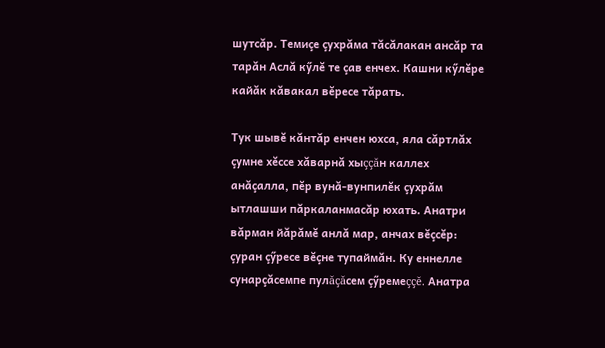шутсăр. Темиçе çухрăма тăсăлакан ансăр та тарăн Аслă кӳлĕ те çав енчех. Кашни кӳлĕре кайăк кăвакал вĕресе тăрать.

Тук шывĕ кăнтăр енчен юхса, яла сăртлăх çумне хĕссе хăварнă хыççăн каллех анăçалла, пĕр вунă-вунпилĕк çухрăм ытлашши пăркаланмасăр юхать. Анатри вăрман йăрăмĕ анлă мар, анчах вĕçсĕр: çуран çӳресе вĕçне тупаймăн. Ку еннелле сунарçăсемпе пулăçăсем çӳремеççĕ. Анатра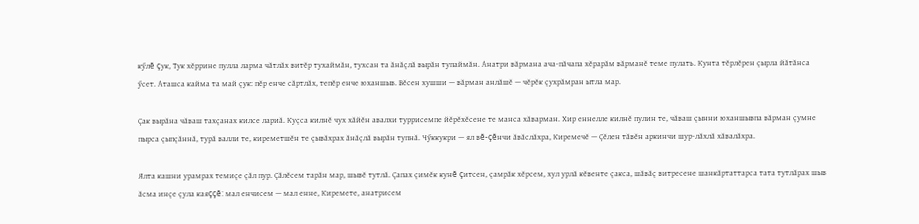кӳлĕ çук, Тук хĕррине пулла ларма чăтлăх витĕр тухаймăн, тухсан та ăнăçлă вырăн тупаймăн. Анатри вăрмана ача-пăчапа хĕрарăм вăрманĕ теме пулать. Кунта тĕрлĕрен çырла йăтăнса ӳсет. Аташса кайма та май çук: пĕр енче сăртлăх, тепĕр енче юханшыв. Вĕсен хушши — вăрман анлăшĕ — чĕрĕк çухрăмран ытла мар.

Çак вырăна чăваш тахçанах килсе лариă. Куçса килнĕ чух хăйĕн авалхи туррисемпе йĕрĕхĕсене те манса хăварман. Хир еннелле килнĕ пулин те, чăваш çынни юханшывпа вăрман çумне пырса çыпçăннă, турă валли те, киреметшĕн те çывăхрах ăнăçлă вырăн тупнă. Чӳккукри — ял вĕ-çĕнчи ăвăслăхра, Киремечĕ — Çĕлен тăвĕн аркинчи шур-лăхлă хăвалăхра.

Ялта кашни урамрах темиçе çăл пур. Çăлĕсем тарăн мар, шывĕ тутлă. Çапах çимĕк кунĕ çитсен, çамрăк хĕрсем, хул урлă кĕвенте çакса, шăвăç витресене шанкăртаттарса тата тутлăрах шыв ăсма инçе çула каяççĕ: мал енчисем — мал енне, Киремете, анатрисем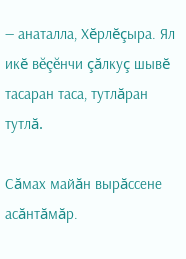— анаталла, Хĕрлĕçыра. Ял икĕ вĕçĕнчи çăлкуç шывĕ тасаран таса, тутлăран тутлă.

Сăмах майăн вырăссене асăнтăмăр.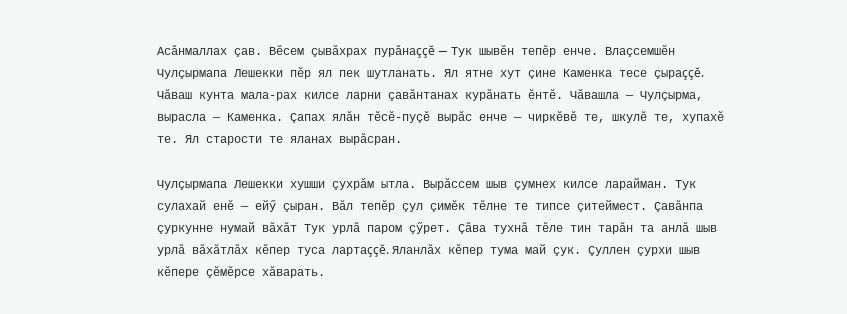Асăнмаллах çав. Вĕсем çывăхрах пурăнаççĕ — Тук шывĕн тепĕр енче. Влаçсемшĕн Чулçырмапа Лешекки пĕр ял пек шутланать. Ял ятне хут çине Каменка тесе çыраççĕ. Чăваш кунта мала-рах килсе ларни çавăнтанах курăнать ĕнтĕ. Чăвашла — Чулçырма, вырасла — Каменка. Çапах ялăн тĕсĕ-пуçĕ вырăс енче — чиркĕвĕ те, шкулĕ те, хупахĕ те. Ял старости те яланах вырăсран.

Чулçырмапа Лешекки хушши çухрăм ытла. Вырăссем шыв çумнех килсе ларайман. Тук сулахай енĕ — ейӳ çыран. Вăл тепĕр çул çимĕк тĕлне те типсе çитеймест. Çавăнпа çуркунне нумай вăхăт Тук урлă паром çӳрет. Çăва тухнă тĕле тин тарăн та анлă шыв урлă вăхăтлăх кĕпер туса лартаççĕ. Яланлăх кĕпер тума май çук. Çуллен çурхи шыв кĕпере çĕмĕрсе хăварать.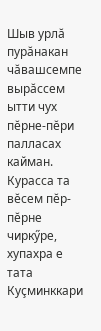Шыв урлă пурăнакан чăвашсемпе вырăссем ытти чух пĕрне-пĕри палласах кайман. Курасса та вĕсем пĕр-пĕрне чиркӳре, хупахра е тата Куçминккари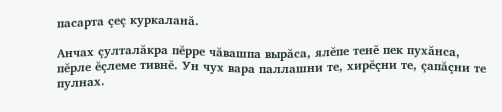пасарта çеç куркаланă.

Анчах çулталăкра пĕрре чăвашпа вырăса, ялĕпе тенĕ пек пухăнса, пĕрле ĕçлеме тивнĕ. Ун чух вара паллашни те, хирĕçни те, çапăçни те пулнах.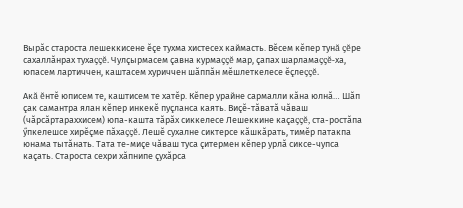Вырăс староста лешеккисене ĕçе тухма хистесех каймасть. Вĕсем кĕпер тунă çĕре сахаллăнрах тухаççĕ. Чулçырмасем çавна курмаççĕ мар, çапах шарламаççĕ-ха, юпасем лартиччен, каштасем хуриччен шăппăн мĕшлеткелесе ĕçлеççĕ.

Акă ĕнтĕ юписем те, каштисем те хатĕр. Кĕпер урайне сармалли кăна юлнă… Шăп çак самантра ялан кĕпер инкекĕ пуçланса каять. Виçĕ-тăватă чăваш (чăрсăртараххисем) юпа-кашта тăрăх сиккелесе Лешеккине каçаççĕ, ста-ростăпа ӳпкелешсе хирĕçме пăхаççĕ. Лешĕ сухалне сиктерсе кăшкăрать, тимĕр патакпа юнама тытăнать. Тата те-миçе чăваш туса çитермен кĕпер урлă сиксе-чупса каçать. Староста сехри хăпнипе çухăрса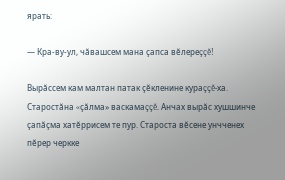ярать:

— Кра-ву-ул, чăвашсем мана çапса вĕлереççĕ!

Вырăссем кам малтан патак çĕкленине кураççĕ-ха. Старостăна «çăлма» васкамаççĕ. Анчах вырăс хушшинче çапăçма хатĕррисем те пур. Староста вĕсене унчченех пĕрер черкке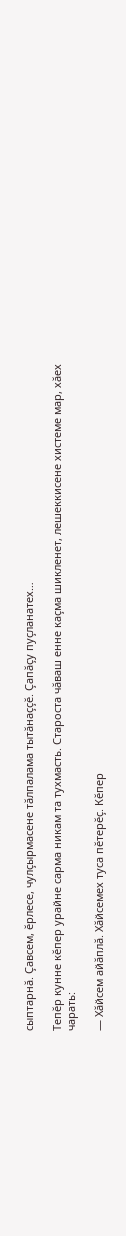сыптарнă. Çавсем, ĕрлесе, чулçырмасене тăлпалама тытăнаççĕ. Çапăçу пуçланатех…

Тепĕр кунне кĕпер урайне сарма никам та тухмасть. Староста чăваш енне каçма шикленет, лешеккисене хистеме мар, хăех чарать:

— Хăйсем айăплă. Хăйсемех туса пĕтерĕç. Кĕпер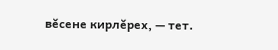вĕсене кирлĕрех, — тет.